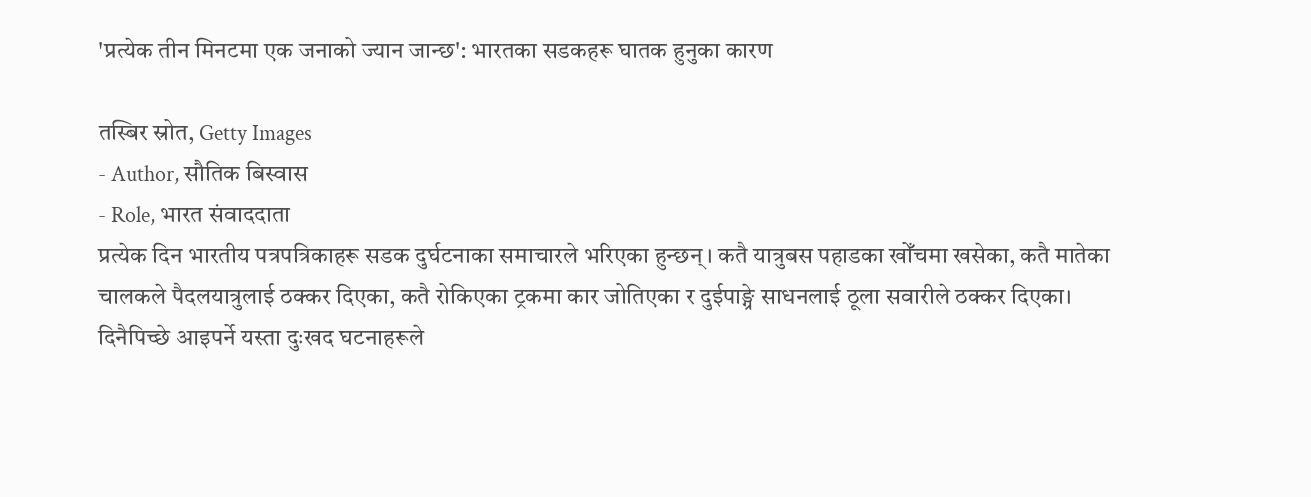'प्रत्येक तीन मिनटमा एक जनाको ज्यान जान्छ': भारतका सडकहरू घातक हुनुका कारण

तस्बिर स्रोत, Getty Images
- Author, सौतिक बिस्वास
- Role, भारत संवाददाता
प्रत्येक दिन भारतीय पत्रपत्रिकाहरू सडक दुर्घटनाका समाचारले भरिएका हुन्छन्। कतै यात्रुबस पहाडका खोँचमा खसेका, कतै मातेका चालकले पैदलयात्रुलाई ठक्कर दिएका, कतै रोकिएका ट्रकमा कार जोतिएका र दुईपाङ्ग्रे साधनलाई ठूला सवारीले ठक्कर दिएका।
दिनैपिच्छे आइपर्ने यस्ता दुःखद घटनाहरूले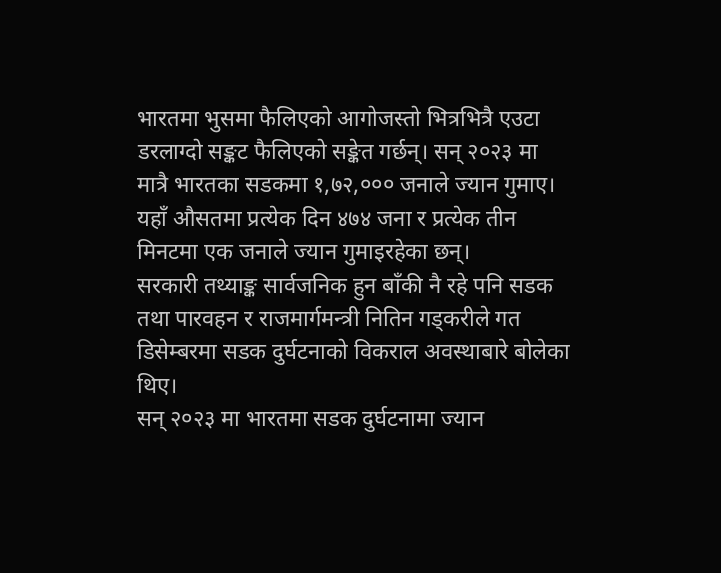भारतमा भुसमा फैलिएको आगोजस्तो भित्रभित्रै एउटा डरलाग्दो सङ्कट फैलिएको सङ्केत गर्छन्। सन् २०२३ मा मात्रै भारतका सडकमा १,७२,००० जनाले ज्यान गुमाए। यहाँ औसतमा प्रत्येक दिन ४७४ जना र प्रत्येक तीन मिनटमा एक जनाले ज्यान गुमाइरहेका छन्।
सरकारी तथ्याङ्क सार्वजनिक हुन बाँकी नै रहे पनि सडक तथा पारवहन र राजमार्गमन्त्री नितिन गड्करीले गत डिसेम्बरमा सडक दुर्घटनाको विकराल अवस्थाबारे बोलेका थिए।
सन् २०२३ मा भारतमा सडक दुर्घटनामा ज्यान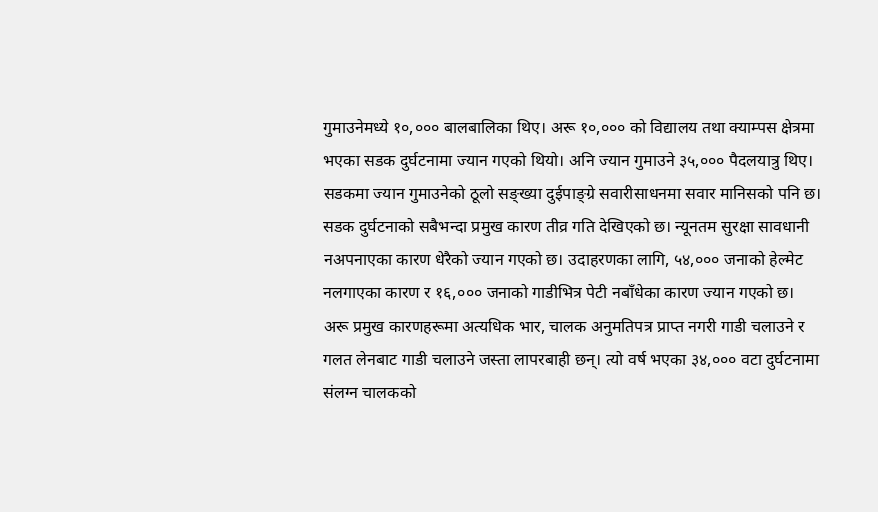गुमाउनेमध्ये १०,००० बालबालिका थिए। अरू १०,००० को विद्यालय तथा क्याम्पस क्षेत्रमा भएका सडक दुर्घटनामा ज्यान गएको थियो। अनि ज्यान गुमाउने ३५,००० पैदलयात्रु थिए। सडकमा ज्यान गुमाउनेको ठूलो सङ्ख्या दुईपाङ्ग्रे सवारीसाधनमा सवार मानिसको पनि छ।
सडक दुर्घटनाको सबैभन्दा प्रमुख कारण तीव्र गति देखिएको छ। न्यूनतम सुरक्षा सावधानी नअपनाएका कारण धेरैको ज्यान गएको छ। उदाहरणका लागि, ५४,००० जनाको हेल्मेट नलगाएका कारण र १६,००० जनाको गाडीभित्र पेटी नबाँधेका कारण ज्यान गएको छ।
अरू प्रमुख कारणहरूमा अत्यधिक भार, चालक अनुमतिपत्र प्राप्त नगरी गाडी चलाउने र गलत लेनबाट गाडी चलाउने जस्ता लापरबाही छन्। त्यो वर्ष भएका ३४,००० वटा दुर्घटनामा संलग्न चालकको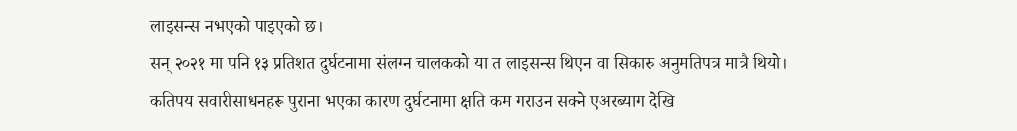लाइसन्स नभएको पाइएको छ।
सन् २०२१ मा पनि १३ प्रतिशत दुर्घटनामा संलग्न चालकको या त लाइसन्स थिएन वा सिकारु अनुमतिपत्र मात्रै थियो।
कतिपय सवारीसाधनहरू पुराना भएका कारण दुर्घटनामा क्षति कम गराउन सक्ने एअरब्याग देखि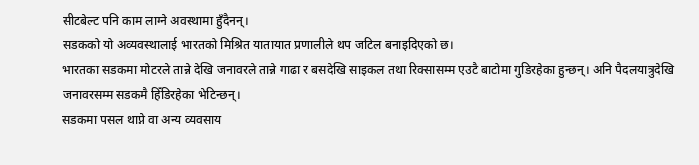सीटबेल्ट पनि काम लाग्ने अवस्थामा हुँदैनन्।
सडकको यो अव्यवस्थालाई भारतको मिश्रित यातायात प्रणालीले थप जटिल बनाइदिएको छ।
भारतका सडकमा मोटरले तान्ने देखि जनावरले तान्ने गाढा र बसदेखि साइकल तथा रिक्सासम्म एउटै बाटोमा गुडिरहेका हुन्छन्। अनि पैदलयात्रुदेखि जनावरसम्म सडकमै हिँडिरहेका भेटिन्छन्।
सडकमा पसल थाप्ने वा अन्य व्यवसाय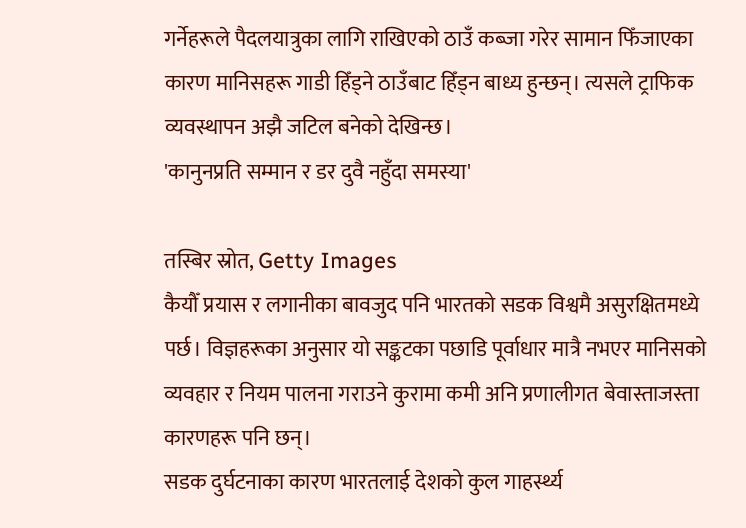गर्नेहरूले पैदलयात्रुका लागि राखिएको ठाउँ कब्जा गरेर सामान फिँजाएका कारण मानिसहरू गाडी हिँड्ने ठाउँबाट हिँड्न बाध्य हुन्छन्। त्यसले ट्राफिक व्यवस्थापन अझै जटिल बनेको देखिन्छ।
'कानुनप्रति सम्मान र डर दुवै नहुँदा समस्या'

तस्बिर स्रोत, Getty Images
कैयौँ प्रयास र लगानीका बावजुद पनि भारतको सडक विश्वमै असुरक्षितमध्ये पर्छ। विज्ञहरूका अनुसार यो सङ्कटका पछाडि पूर्वाधार मात्रै नभएर मानिसको व्यवहार र नियम पालना गराउने कुरामा कमी अनि प्रणालीगत बेवास्ताजस्ता कारणहरू पनि छन्।
सडक दुर्घटनाका कारण भारतलाई देशको कुल गाहर्स्थ्य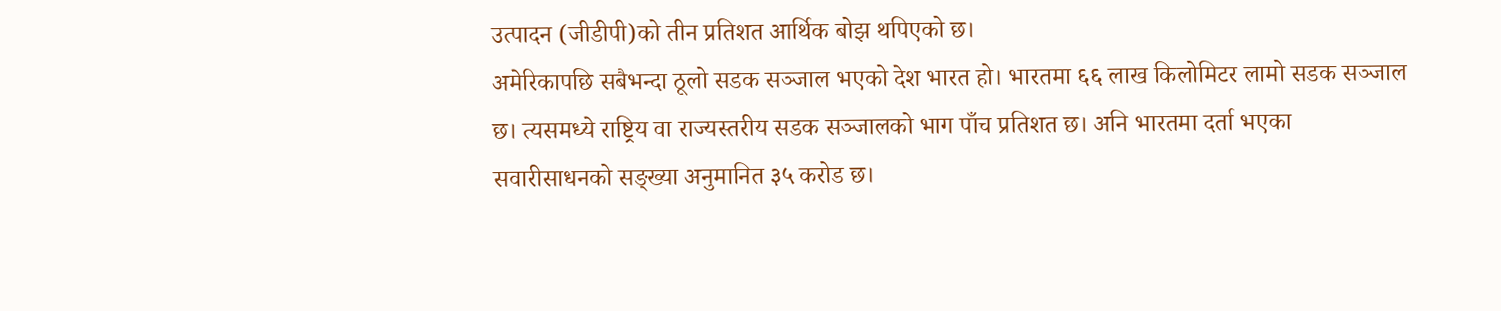उत्पादन (जीडीपी)को तीन प्रतिशत आर्थिक बोझ थपिएको छ।
अमेरिकापछि सबैभन्दा ठूलो सडक सञ्जाल भएको देश भारत हो। भारतमा ६६ लाख किलोमिटर लामो सडक सञ्जाल छ। त्यसमध्ये राष्ट्रिय वा राज्यस्तरीय सडक सञ्जालको भाग पाँच प्रतिशत छ। अनि भारतमा दर्ता भएका सवारीसाधनको सङ्ख्या अनुमानित ३५ करोड छ।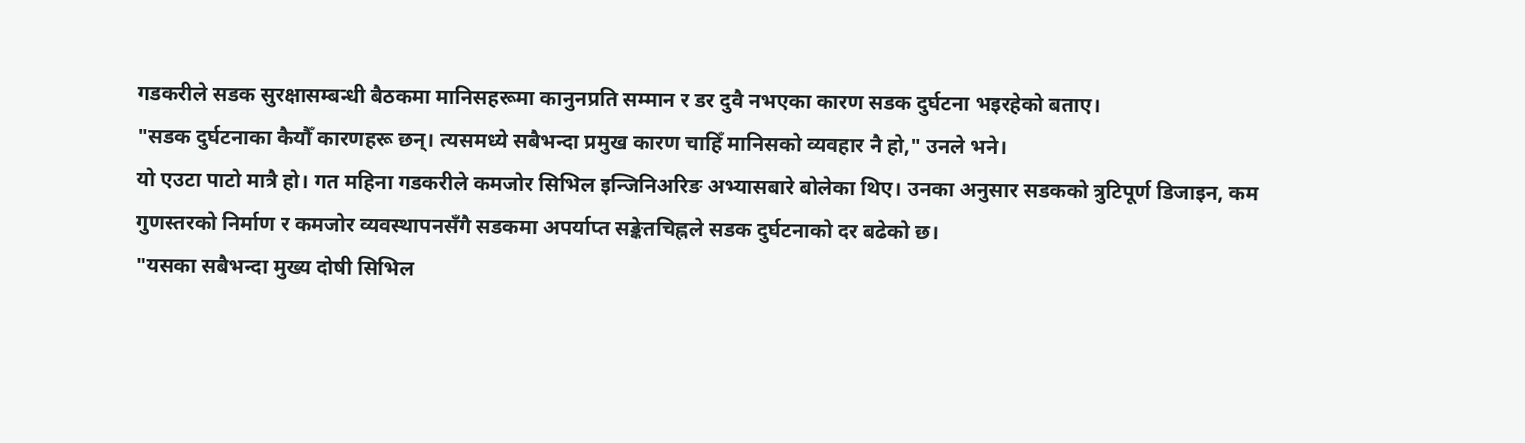गडकरीले सडक सुरक्षासम्बन्धी बैठकमा मानिसहरूमा कानुनप्रति सम्मान र डर दुवै नभएका कारण सडक दुर्घटना भइरहेको बताए।
"सडक दुर्घटनाका कैयौँ कारणहरू छन्। त्यसमध्ये सबैभन्दा प्रमुख कारण चाहिँ मानिसको व्यवहार नै हो," उनले भने।
यो एउटा पाटो मात्रै हो। गत महिना गडकरीले कमजोर सिभिल इन्जिनिअरिङ अभ्यासबारे बोलेका थिए। उनका अनुसार सडकको त्रुटिपूर्ण डिजाइन, कम गुणस्तरको निर्माण र कमजोर व्यवस्थापनसँगै सडकमा अपर्याप्त सङ्केतचिह्नले सडक दुर्घटनाको दर बढेको छ।
"यसका सबैभन्दा मुख्य दोषी सिभिल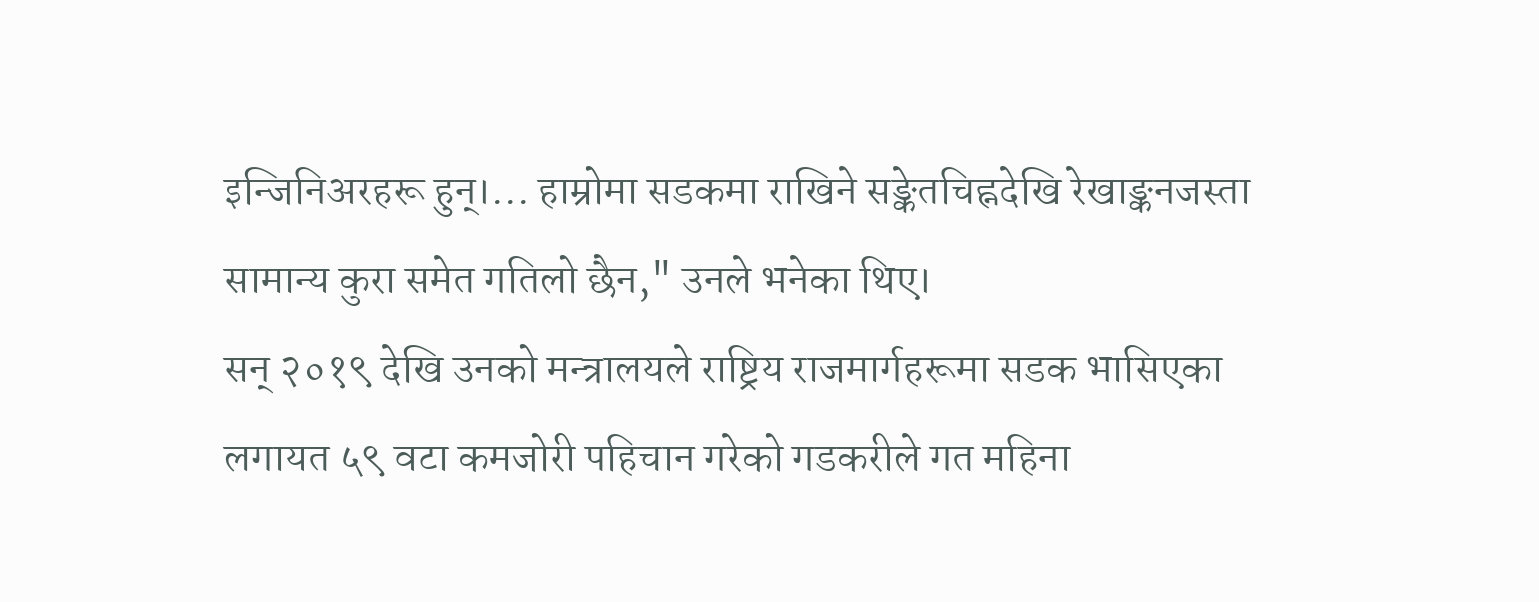इन्जिनिअरहरू हुन्।... हाम्रोमा सडकमा राखिने सङ्केतचिह्नदेखि रेखाङ्कनजस्ता सामान्य कुरा समेत गतिलो छैन," उनले भनेका थिए।
सन् २०१९ देखि उनको मन्त्रालयले राष्ट्रिय राजमार्गहरूमा सडक भासिएका लगायत ५९ वटा कमजोरी पहिचान गरेको गडकरीले गत महिना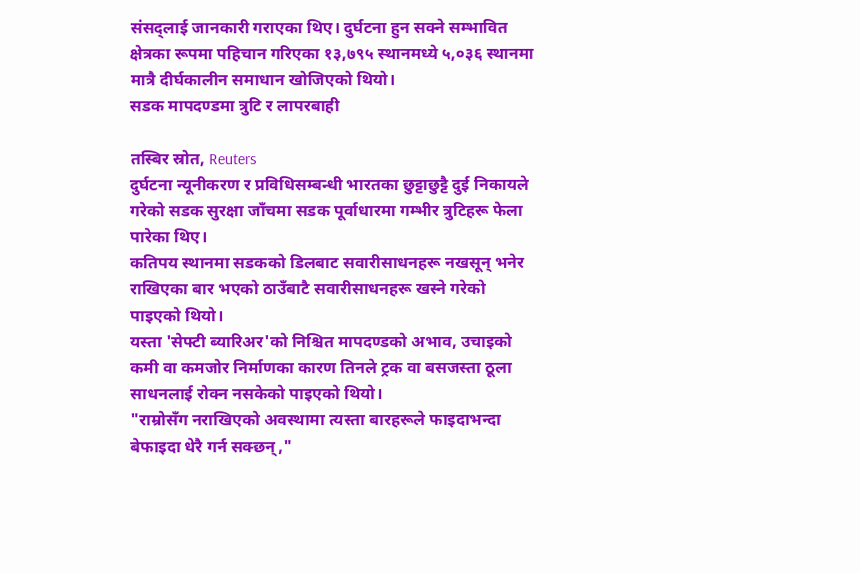संसद्लाई जानकारी गराएका थिए। दुर्घटना हुन सक्ने सम्भावित क्षेत्रका रूपमा पहिचान गरिएका १३,७९५ स्थानमध्ये ५,०३६ स्थानमा मात्रै दीर्घकालीन समाधान खोजिएको थियो।
सडक मापदण्डमा त्रुटि र लापरबाही

तस्बिर स्रोत, Reuters
दुर्घटना न्यूनीकरण र प्रविधिसम्बन्धी भारतका छुट्टाछुट्टै दुई निकायले गरेको सडक सुरक्षा जाँचमा सडक पूर्वाधारमा गम्भीर त्रुटिहरू फेला पारेका थिए।
कतिपय स्थानमा सडकको डिलबाट सवारीसाधनहरू नखसून् भनेर राखिएका बार भएको ठाउँबाटै सवारीसाधनहरू खस्ने गरेको पाइएको थियो।
यस्ता 'सेफ्टी ब्यारिअर'को निश्चित मापदण्डको अभाव, उचाइको कमी वा कमजोर निर्माणका कारण तिनले ट्रक वा बसजस्ता ठूला साधनलाई रोक्न नसकेको पाइएको थियो।
"राम्रोसँग नराखिएको अवस्थामा त्यस्ता बारहरूले फाइदाभन्दा बेफाइदा धेरै गर्न सक्छन्,"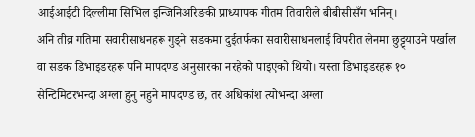आईआईटी दिल्लीमा सिभिल इन्जिनिअरिङकी प्राध्यापक गीतम तिवारीले बीबीसीसँग भनिन्।
अनि तीव्र गतिमा सवारीसाधनहरू गुड्ने सडकमा दुईतर्फका सवारीसाधनलाई विपरीत लेनमा छुट्ट्याउने पर्खाल वा सडक डिभाइडरहरू पनि मापदण्ड अनुसारका नरहेको पाइएको थियो। यस्ता डिभाइडरहरू १० सेन्टिमिटरभन्दा अग्ला हुनु नहुने मापदण्ड छ, तर अधिकांश त्योभन्दा अग्ला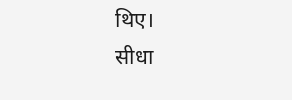थिए।
सीधा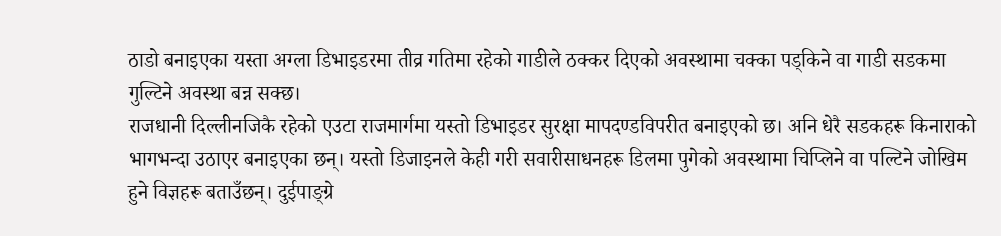ठाडो बनाइएका यस्ता अग्ला डिभाइडरमा तीव्र गतिमा रहेको गाडीले ठक्कर दिएको अवस्थामा चक्का पड्किने वा गाडी सडकमा गुल्टिने अवस्था बन्न सक्छ।
राजधानी दिल्लीनजिकै रहेको एउटा राजमार्गमा यस्तो डिभाइडर सुरक्षा मापदण्डविपरीत बनाइएको छ। अनि धेरै सडकहरू किनाराको भागभन्दा उठाएर बनाइएका छन्। यस्तो डिजाइनले केही गरी सवारीसाधनहरू डिलमा पुगेको अवस्थामा चिप्लिने वा पल्टिने जोखिम हुने विज्ञहरू बताउँछन्। दुईपाङ्ग्रे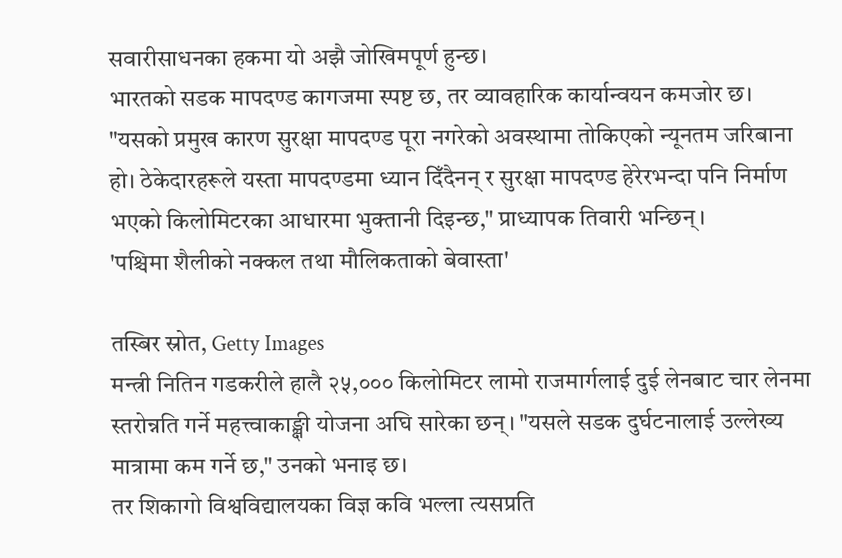सवारीसाधनका हकमा यो अझै जोखिमपूर्ण हुन्छ।
भारतको सडक मापदण्ड कागजमा स्पष्ट छ, तर व्यावहारिक कार्यान्वयन कमजोर छ।
"यसको प्रमुख कारण सुरक्षा मापदण्ड पूरा नगरेको अवस्थामा तोकिएको न्यूनतम जरिबाना हो। ठेकेदारहरूले यस्ता मापदण्डमा ध्यान दिँदैनन् र सुरक्षा मापदण्ड हेरेरभन्दा पनि निर्माण भएको किलोमिटरका आधारमा भुक्तानी दिइन्छ," प्राध्यापक तिवारी भन्छिन्।
'पश्चिमा शैलीको नक्कल तथा मौलिकताको बेवास्ता'

तस्बिर स्रोत, Getty Images
मन्त्री नितिन गडकरीले हालै २५,००० किलोमिटर लामो राजमार्गलाई दुई लेनबाट चार लेनमा स्तरोन्नति गर्ने महत्त्वाकाङ्क्षी योजना अघि सारेका छन्। "यसले सडक दुर्घटनालाई उल्लेख्य मात्रामा कम गर्ने छ," उनको भनाइ छ।
तर शिकागो विश्वविद्यालयका विज्ञ कवि भल्ला त्यसप्रति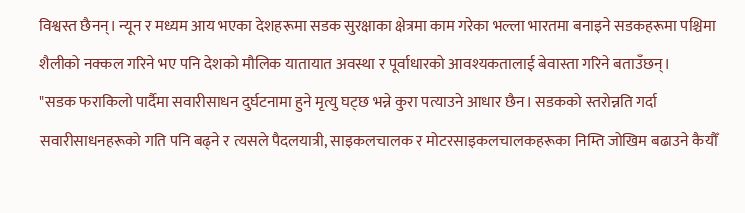विश्वस्त छैनन्। न्यून र मध्यम आय भएका देशहरूमा सडक सुरक्षाका क्षेत्रमा काम गरेका भल्ला भारतमा बनाइने सडकहरूमा पश्चिमा शैलीको नक्कल गरिने भए पनि देशको मौलिक यातायात अवस्था र पूर्वाधारको आवश्यकतालाई बेवास्ता गरिने बताउँछन्।
"सडक फराकिलो पार्दैमा सवारीसाधन दुर्घटनामा हुने मृत्यु घट्छ भन्ने कुरा पत्याउने आधार छैन। सडकको स्तरोन्नति गर्दा सवारीसाधनहरूको गति पनि बढ्ने र त्यसले पैदलयात्री, साइकलचालक र मोटरसाइकलचालकहरूका निम्ति जोखिम बढाउने कैयौँ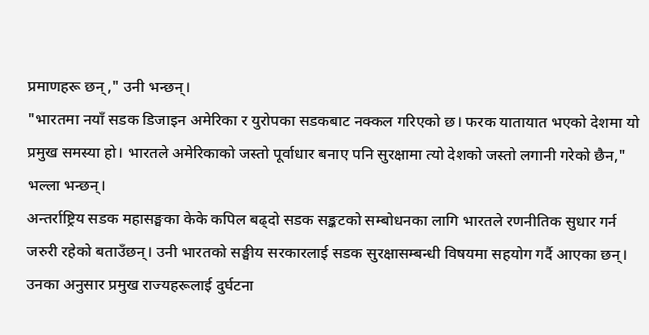प्रमाणहरू छन्," उनी भन्छन्।
"भारतमा नयाँ सडक डिजाइन अमेरिका र युरोपका सडकबाट नक्कल गरिएको छ। फरक यातायात भएको देशमा यो प्रमुख समस्या हो। भारतले अमेरिकाको जस्तो पूर्वाधार बनाए पनि सुरक्षामा त्यो देशको जस्तो लगानी गरेको छैन," भल्ला भन्छन्।
अन्तर्राष्ट्रिय सडक महासङ्घका केके कपिल बढ्दो सडक सङ्कटको सम्बोधनका लागि भारतले रणनीतिक सुधार गर्न जरुरी रहेको बताउँछन्। उनी भारतको सङ्घीय सरकारलाई सडक सुरक्षासम्बन्धी विषयमा सहयोग गर्दै आएका छन्।
उनका अनुसार प्रमुख राज्यहरूलाई दुर्घटना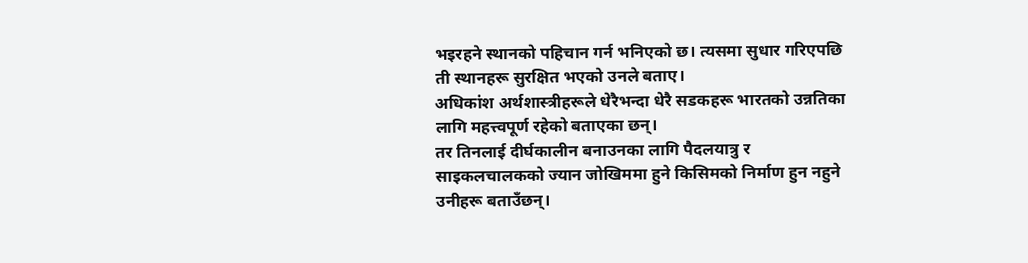भइरहने स्थानको पहिचान गर्न भनिएको छ। त्यसमा सुधार गरिएपछि ती स्थानहरू सुरक्षित भएको उनले बताए।
अधिकांश अर्थशास्त्रीहरूले धेरैभन्दा धेरै सडकहरू भारतको उन्नतिका लागि महत्त्वपूर्ण रहेको बताएका छन्।
तर तिनलाई दीर्घकालीन बनाउनका लागि पैदलयात्रु र साइकलचालकको ज्यान जोखिममा हुने किसिमको निर्माण हुन नहुने उनीहरू बताउँछन्।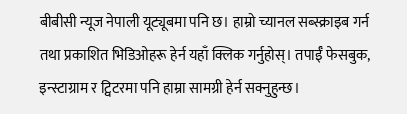बीबीसी न्यूज नेपाली यूट्यूबमा पनि छ। हाम्रो च्यानल सब्स्क्राइब गर्न तथा प्रकाशित भिडिओहरू हेर्न यहाँ क्लिक गर्नुहोस्। तपाईँ फेसबुक, इन्स्टाग्राम र ट्विटरमा पनि हाम्रा सामग्री हेर्न सक्नुहुन्छ।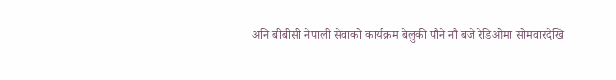अनि बीबीसी नेपाली सेवाको कार्यक्रम बेलुकी पौने नौ बजे रेडिओमा सोमवारदेखि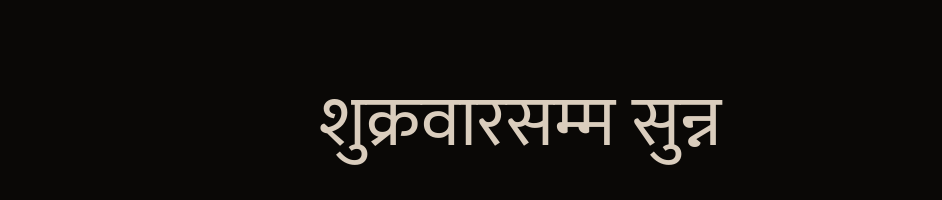शुक्रवारसम्म सुन्न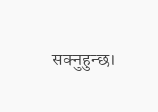सक्नुहुन्छ।